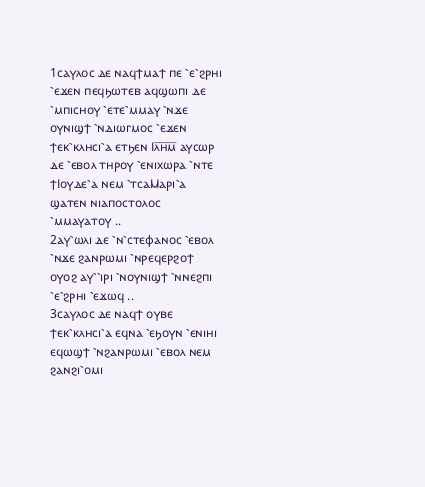1ⲥⲁⲩⲗⲟⲥ ⲇⲉ ⲛⲁϥϯⲙⲁϯ ⲡⲉ ⳿ⲉ⳿ϩⲣⲏⲓ ⳿ⲉϫⲉⲛ ⲡⲉϥϧⲱⲧⲉⲃ ⲁϥϣⲱⲡⲓ ⲇⲉ ⳿ⲙⲡⲓⲥⲏⲟⲩ ⳿ⲉⲧⲉ⳿ⲙⲙⲁⲩ ⳿ⲛϫⲉ ⲟⲩⲛⲓϣϯ ⳿ⲛⲇⲓⲱⲅⲙⲟⲥ ⳿ⲉϫⲉⲛ ϯⲉⲕ⳿ⲕⲗⲏⲥⲓ⳿ⲁ ⲉⲧϧⲉⲛ Ⲓⲗ̅ⲏ̅ⲙ̅ ⲁⲩⲥⲱⲣ ⲇⲉ ⳿ⲉⲃⲟⲗ ⲧⲏⲣⲟⲩ ⳿ⲉⲛⲓⲭⲱⲣⲁ ⳿ⲛⲧⲉ ϯⲒⲟⲩⲇⲉ⳿ⲁ ⲛⲉⲙ ⳿ⲧⲥⲁⲘⲁⲣⲓ⳿ⲁ ϣⲁⲧⲉⲛ ⲛⲓⲁⲡⲟⲥⲧⲟⲗⲟⲥ ⳿ⲙⲙⲁⲩⲁⲧⲟⲩ ..
2ⲁⲩ⳿ⲱⲗⲓ ⲇⲉ ⳿ⲛ⳿ⲥⲧⲉⲫⲁⲛⲟⲥ ⳿ⲉⲃⲟⲗ ⳿ⲛϫⲉ ϩⲁⲛⲣⲱⲙⲓ ⳿ⲛⲣⲉϥⲉⲣϩⲟϯ ⲟⲩⲟϩ ⲁⲩ⳿⳿ⲓⲣⲓ ⳿ⲛⲟⲩⲛⲓϣϯ ⳿ⲛⲛⲉϩⲡⲓ ⳿ⲉ⳿ϩⲣⲏⲓ ⳿ⲉϫⲱϥ ..
3ⲥⲁⲩⲗⲟⲥ ⲇⲉ ⲛⲁϥϯ ⲟⲩⲃⲉ ϯⲉⲕ⳿ⲕⲗⲏⲥⲓ⳿ⲁ ⲉϥⲛⲁ ⳿ⲉϧⲟⲩⲛ ⳿ⲉⲛⲓⲏⲓ ⲉϥⲱϣϯ ⳿ⲛϩⲁⲛⲣⲱⲙⲓ ⳿ⲉⲃⲟⲗ ⲛⲉⲙ ϩⲁⲛϩⲓ⳿ⲟⲙⲓ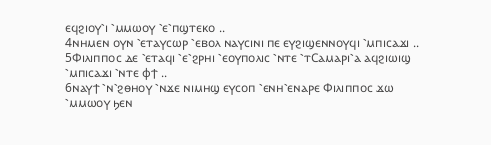ⲉϥϩⲓⲟⲩ⳿ⲓ ⳿ⲙⲙⲱⲟⲩ ⳿ⲉ⳿ⲡϣⲧⲉⲕⲟ ..
4ⲛⲏⲙⲉⲛ ⲟⲩⲛ ⳿ⲉⲧⲁⲩⲥⲱⲣ ⳿ⲉⲃⲟⲗ ⲛⲁⲩⲥⲓⲛⲓ ⲡⲉ ⲉⲩϩⲓϣⲉⲛⲛⲟⲩϥⲓ ⳿ⲙⲡⲓⲥⲁϫⲓ ..
5Ⲫⲓⲗⲓⲡⲡⲟⲥ ⲇⲉ ⳿ⲉⲧⲁϥⲓ ⳿ⲉ⳿ϩⲣⲏⲓ ⳿ⲉⲟⲩⲡⲟⲗⲓⲥ ⳿ⲛⲧⲉ ⳿ⲧⲤⲁⲙⲁⲣⲓ⳿ⲁ ⲁϥϩⲓⲱⲓϣ ⳿ⲙⲡⲓⲥⲁϫⲓ ⳿ⲛⲧⲉ ⲫϯ ..
6ⲛⲁⲩϯ ⳿ⲛ⳿ϩⲑⲏⲟⲩ ⳿ⲛϫⲉ ⲛⲓⲙⲏϣ ⲉⲩⲥⲟⲡ ⳿ⲉⲛⲏ⳿ⲉⲛⲁⲣⲉ Ⲫⲓⲗⲓⲡⲡⲟⲥ ϫⲱ ⳿ⲙⲙⲱⲟⲩ ϧⲉⲛ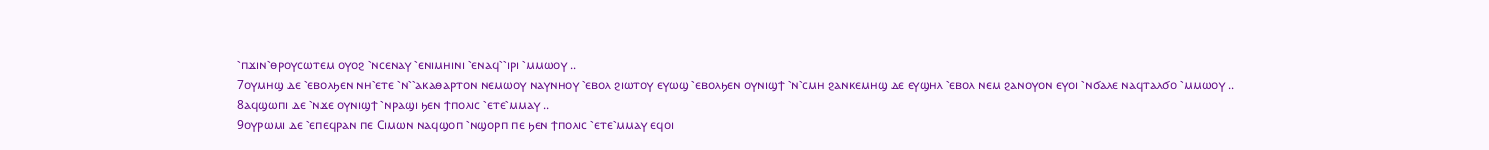⳿ⲡϫⲓⲛ⳿ⲑⲣⲟⲩⲥⲱⲧⲉⲙ ⲟⲩⲟϩ ⳿ⲛⲥⲉⲛⲁⲩ ⳿ⲉⲛⲓⲙⲏⲓⲛⲓ ⳿ⲉⲛⲁϥ⳿⳿ⲓⲣⲓ ⳿ⲙⲙⲱⲟⲩ ..
7ⲟⲩⲙⲏϣ ⲇⲉ ⳿ⲉⲃⲟⲗϧⲉⲛ ⲛⲏ⳿ⲉⲧⲉ ⳿ⲛ⳿⳿ⲁⲕⲁⲑⲁⲣⲧⲟⲛ ⲛⲉⲙⲱⲟⲩ ⲛⲁⲩⲛⲏⲟⲩ ⳿ⲉⲃⲟⲗ ϩⲓⲱⲧⲟⲩ ⲉⲩⲱϣ ⳿ⲉⲃⲟⲗϧⲉⲛ ⲟⲩⲛⲓϣϯ ⳿ⲛ⳿ⲥⲙⲏ ϩⲁⲛⲕⲉⲙⲏϣ ⲇⲉ ⲉⲩϣⲏⲗ ⳿ⲉⲃⲟⲗ ⲛⲉⲙ ϩⲁⲛⲟⲩⲟⲛ ⲉⲩⲟⲓ ⳿ⲛϭⲁⲗⲉ ⲛⲁϥⲧⲁⲗϭⲟ ⳿ⲙⲙⲱⲟⲩ ..
8ⲁϥϣⲱⲡⲓ ⲇⲉ ⳿ⲛϫⲉ ⲟⲩⲛⲓϣϯ ⳿ⲛⲣⲁϣⲓ ϧⲉⲛ ϯⲡⲟⲗⲓⲥ ⳿ⲉⲧⲉ⳿ⲙⲙⲁⲩ ..
9ⲟⲩⲣⲱⲙⲓ ⲇⲉ ⳿ⲉⲡⲉϥⲣⲁⲛ ⲡⲉ Ⲥⲓⲙⲱⲛ ⲛⲁϥϣⲟⲡ ⳿ⲛϣⲟⲣⲡ ⲡⲉ ϧⲉⲛ ϯⲡⲟⲗⲓⲥ ⳿ⲉⲧⲉ⳿ⲙⲙⲁⲩ ⲉϥⲟⲓ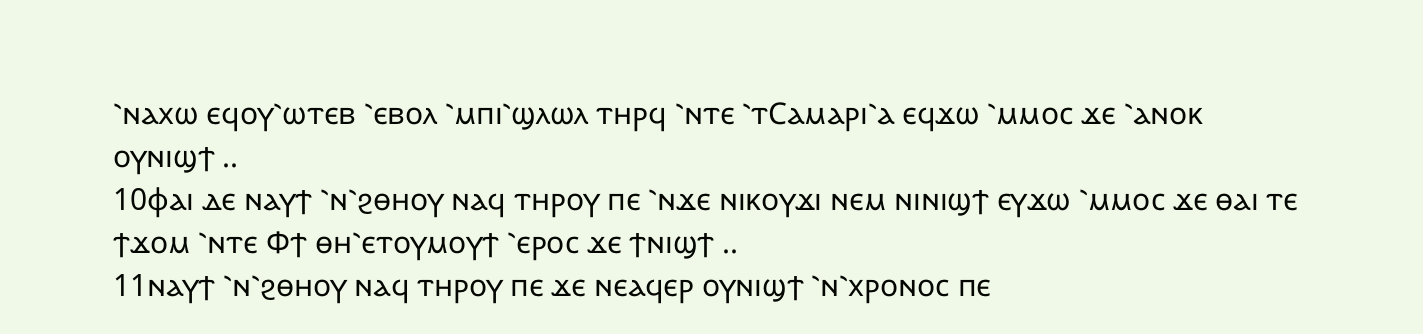⳿ⲛⲁⲭⲱ ⲉϥⲟⲩ⳿ⲱⲧⲉⲃ ⳿ⲉⲃⲟⲗ ⳿ⲙⲡⲓ⳿ϣⲗⲱⲗ ⲧⲏⲣϥ ⳿ⲛⲧⲉ ⳿ⲧⲤⲁⲙⲁⲣⲓ⳿ⲁ ⲉϥϫⲱ ⳿ⲙⲙⲟⲥ ϫⲉ ⳿ⲁⲛⲟⲕ ⲟⲩⲛⲓϣϯ ..
10ⲫⲁⲓ ⲇⲉ ⲛⲁⲩϯ ⳿ⲛ⳿ϩⲑⲏⲟⲩ ⲛⲁϥ ⲧⲏⲣⲟⲩ ⲡⲉ ⳿ⲛϫⲉ ⲛⲓⲕⲟⲩϫⲓ ⲛⲉⲙ ⲛⲓⲛⲓϣϯ ⲉⲩϫⲱ ⳿ⲙⲙⲟⲥ ϫⲉ ⲑⲁⲓ ⲧⲉ ϯϫⲟⲙ ⳿ⲛⲧⲉ Ⲫϯ ⲑⲏ⳿ⲉⲧⲟⲩⲙⲟⲩϯ ⳿ⲉⲣⲟⲥ ϫⲉ ϯⲛⲓϣϯ ..
11ⲛⲁⲩϯ ⳿ⲛ⳿ϩⲑⲏⲟⲩ ⲛⲁϥ ⲧⲏⲣⲟⲩ ⲡⲉ ϫⲉ ⲛⲉⲁϥⲉⲣ ⲟⲩⲛⲓϣϯ ⳿ⲛ⳿ⲭⲣⲟⲛⲟⲥ ⲡⲉ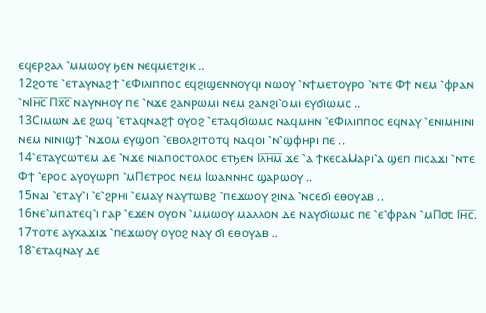ⲉϥⲉⲣϩⲁⲗ ⳿ⲙⲙⲱⲟⲩ ϧⲉⲛ ⲛⲉϥⲙⲉⲧϩⲓⲕ ..
12ϩⲟⲧⲉ ⳿ⲉⲧⲁⲩⲛⲁϩϯ ⳿ⲉⲪⲓⲗⲓⲡⲡⲟⲥ ⲉϥϩⲓϣⲉⲛⲛⲟⲩϥⲓ ⲛⲱⲟⲩ ⳿ⲛϯⲙⲉⲧⲟⲩⲣⲟ ⳿ⲛⲧⲉ Ⲫϯ ⲛⲉⲙ ⳿ⲫⲣⲁⲛ ⳿ⲛⲒⲏ̅ⲥ̅ Ⲡⲭ̅ⲥ̅ ⲛⲁⲩⲛⲏⲟⲩ ⲡⲉ ⳿ⲛϫⲉ ϩⲁⲛⲣⲱⲙⲓ ⲛⲉⲙ ϩⲁⲛϩⲓ⳿ⲟⲙⲓ ⲉⲩϭⲓⲱⲙⲥ ..
13Ⲥⲓⲙⲱⲛ ⲇⲉ ϩⲱϥ ⳿ⲉⲧⲁϥⲛⲁϩϯ ⲟⲩⲟϩ ⳿ⲉⲧⲁϥϭⲓⲱⲙⲥ ⲛⲁϥⲙⲏⲛ ⳿ⲉⲪⲓⲗⲓⲡⲡⲟⲥ ⲉϥⲛⲁⲩ ⳿ⲉⲛⲓⲙⲏⲓⲛⲓ ⲛⲉⲙ ⲛⲓⲛⲓϣϯ ⳿ⲛϫⲟⲙ ⲉⲩϣⲟⲡ ⳿ⲉⲃⲟⲗϩⲓⲧⲟⲧϥ ⲛⲁϥⲟⲓ ⳿ⲛ⳿ϣⲫⲏⲣⲓ ⲡⲉ ..
14⳿ⲉⲧⲁⲩⲥⲱⲧⲉⲙ ⲇⲉ ⳿ⲛϫⲉ ⲛⲓⲁⲡⲟⲥⲧⲟⲗⲟⲥ ⲉⲧϧⲉⲛ Ⲓⲗ̅ⲏ̅ⲙ̅ ϫⲉ ⳿ⲁ ϯⲕⲉⲥⲁⲘⲁⲣⲓ⳿ⲁ ϣⲉⲡ ⲡⲓⲥⲁϫⲓ ⳿ⲛⲧⲉ Ⲫϯ ⳿ⲉⲣⲟⲥ ⲁⲩⲟⲩⲱⲣⲡ ⳿ⲙⲠⲉⲧⲣⲟⲥ ⲛⲉⲙ Ⲓⲱⲁⲛⲛⲏⲥ ϣⲁⲣⲱⲟⲩ ..
15ⲛⲁⲓ ⳿ⲉⲧⲁⲩ⳿ⲓ ⳿ⲉ⳿ϩⲣⲏⲓ ⳿ⲉⲙⲁⲩ ⲛⲁⲩⲧⲱⲃϩ ⳿ⲡⲉϫⲱⲟⲩ ϩⲓⲛⲁ ⳿ⲛⲥⲉϭⲓ ⲉⲑⲟⲩⲁⲃ ..
16ⲛⲉ⳿ⲙⲡⲁⲧⲉϥ⳿ⲓ ⲅⲁⲣ ⳿ⲉϫⲉⲛ ⲟⲩⲟⲛ ⳿ⲙⲙⲱⲟⲩ ⲙⲁⲗⲗⲟⲛ ⲇⲉ ⲛⲁⲩϭⲓⲱⲙⲥ ⲡⲉ ⳿ⲉ⳿ⲫⲣⲁⲛ ⳿ⲙⲠ⳪ Ⲓⲏ̅ⲥ̅.
17ⲧⲟⲧⲉ ⲁⲩⲭⲁϫⲓϫ ⳿ⲡⲉϫⲱⲟⲩ ⲟⲩⲟϩ ⲛⲁⲩ ϭⲓ ⲉⲑⲟⲩⲁⲃ ..
18⳿ⲉⲧⲁϥⲛⲁⲩ ⲇⲉ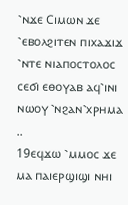⳿ⲛϫⲉ Ⲥⲓⲙⲱⲛ ϫⲉ ⳿ⲉⲃⲟⲗϩⲓⲧⲉⲛ ⲡⲓⲭⲁϫⲓϫ ⳿ⲛⲧⲉ ⲛⲓⲁⲡⲟⲥⲧⲟⲗⲟⲥ ⲥⲉϭⲓ ⲉⲑⲟⲩⲁⲃ ⲁϥ⳿ⲓⲛⲓ ⲛⲱⲟⲩ ⳿ⲛϩⲁⲛ⳿ⲭⲣⲏⲙⲁ ..
19ⲉϥϫⲱ ⳿ⲙⲙⲟⲥ ϫⲉ ⲙⲁ ⲡⲁⲓⲉⲣϣⲓϣⲓ ⲛⲏⲓ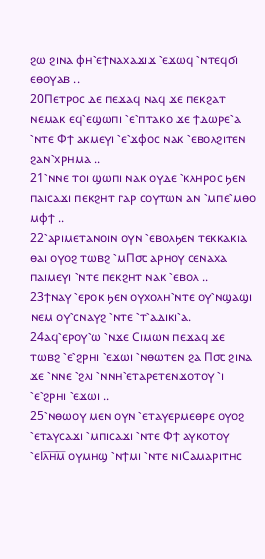ϩⲱ ϩⲓⲛⲁ ⲫⲏ⳿ⲉϯⲛⲁⲭⲁϫⲓϫ ⳿ⲉϫⲱϥ ⳿ⲛⲧⲉϥϭⲓ ⲉⲑⲟⲩⲁⲃ ..
20Ⲡⲉⲧⲣⲟⲥ ⲇⲉ ⲡⲉϫⲁϥ ⲛⲁϥ ϫⲉ ⲡⲉⲕϩⲁⲧ ⲛⲉⲙⲁⲕ ⲉϥ⳿ⲉϣⲱⲡⲓ ⳿ⲉ⳿ⲡⲧⲁⲕⲟ ϫⲉ ϯⲇⲱⲣⲉ⳿ⲁ ⳿ⲛⲧⲉ Ⲫϯ ⲁⲕⲙⲉⲩⲓ ⳿ⲉ⳿ϫⲫⲟⲥ ⲛⲁⲕ ⳿ⲉⲃⲟⲗϩⲓⲧⲉⲛ ϩⲁⲛ⳿ⲭⲣⲏⲙⲁ ..
21⳿ⲛⲛⲉ ⲧⲟⲓ ϣⲱⲡⲓ ⲛⲁⲕ ⲟⲩⲇⲉ ⳿ⲕⲗⲏⲣⲟⲥ ϧⲉⲛ ⲡⲁⲓⲥⲁϫⲓ ⲡⲉⲕϩⲏⲧ ⲅⲁⲣ ⲥⲟⲩⲧⲱⲛ ⲁⲛ ⳿ⲙⲡⲉ⳿ⲙⲑⲟ ⲙⲫϯ ..
22⳿ⲁⲣⲓⲙⲉⲧⲁⲛⲟⲓⲛ ⲟⲩⲛ ⳿ⲉⲃⲟⲗϧⲉⲛ ⲧⲉⲕⲕⲁⲕⲓⲁ ⲑⲁⲓ ⲟⲩⲟϩ ⲧⲱⲃϩ ⳿ⲙⲠ⳪ ⲁⲣⲏⲟⲩ ⲥⲉⲛⲁⲭⲁ ⲡⲁⲓⲙⲉⲩⲓ ⳿ⲛⲧⲉ ⲡⲉⲕϩⲏⲧ ⲛⲁⲕ ⳿ⲉⲃⲟⲗ ..
23ϯⲛⲁⲩ ⳿ⲉⲣⲟⲕ ϧⲉⲛ ⲟⲩⲭⲟⲗⲏ⳿ⲛⲧⲉ ⲟⲩ⳿ⲛϣⲁϣⲓ ⲛⲉⲙ ⲟⲩ⳿ⲥⲛⲁⲩϩ ⳿ⲛⲧⲉ ⳿ⲧ⳿ⲁⲇⲓⲕⲓ⳿ⲁ.
24ⲁϥ⳿ⲉⲣⲟⲩ⳿ⲱ ⳿ⲛϫⲉ Ⲥⲓⲙⲱⲛ ⲡⲉϫⲁϥ ϫⲉ ⲧⲱⲃϩ ⳿ⲉ⳿ϩⲣⲏⲓ ⳿ⲉϫⲱⲓ ⳿ⲛⲑⲱⲧⲉⲛ ϩⲁ Ⲡ⳪ ϩⲓⲛⲁ ϫⲉ ⳿ⲛⲛⲉ ⳿ϩⲗⲓ ⳿ⲛⲛⲏ⳿ⲉⲧⲁⲣⲉⲧⲉⲛϫⲟⲧⲟⲩ ⳿ⲓ ⳿ⲉ⳿ϩⲣⲏⲓ ⳿ⲉϫⲱⲓ ..
25⳿ⲛⲑⲱⲟⲩ ⲙⲉⲛ ⲟⲩⲛ ⳿ⲉⲧⲁⲩⲉⲣⲙⲉⲑⲣⲉ ⲟⲩⲟϩ ⳿ⲉⲧⲁⲩⲥⲁϫⲓ ⳿ⲙⲡⲓⲥⲁϫⲓ ⳿ⲛⲧⲉ Ⲫϯ ⲁⲩⲕⲟⲧⲟⲩ ⳿ⲉⲒⲗ̅ⲏ̅ⲙ̅ ⲟⲩⲙⲏϣ ⳿ⲛϯⲙⲓ ⳿ⲛⲧⲉ ⲛⲓⲤⲁⲙⲁⲣⲓⲧⲏⲥ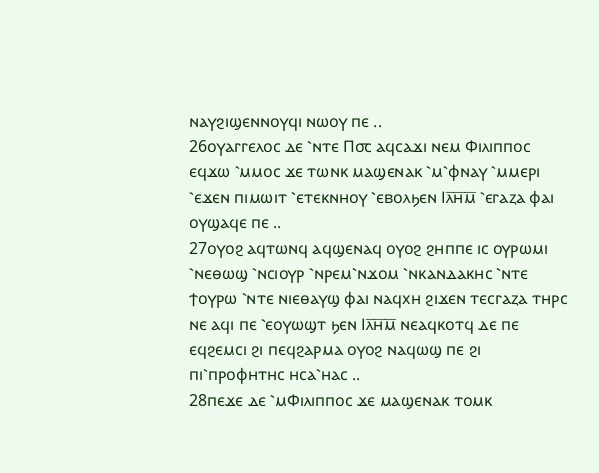ⲛⲁⲩϩⲓϣⲉⲛⲛⲟⲩϥⲓ ⲛⲱⲟⲩ ⲡⲉ ..
26ⲟⲩⲁⲅⲅⲉⲗⲟⲥ ⲇⲉ ⳿ⲛⲧⲉ Ⲡ⳪ ⲁϥⲥⲁϫⲓ ⲛⲉⲙ Ⲫⲓⲗⲓⲡⲡⲟⲥ ⲉϥϫⲱ ⳿ⲙⲙⲟⲥ ϫⲉ ⲧⲱⲛⲕ ⲙⲁϣⲉⲛⲁⲕ ⳿ⲙ⳿ⲫⲛⲁⲩ ⳿ⲙⲙⲉⲣⲓ ⳿ⲉϫⲉⲛ ⲡⲓⲙⲱⲓⲧ ⳿ⲉⲧⲉⲕⲛⲏⲟⲩ ⳿ⲉⲃⲟⲗϧⲉⲛ Ⲓⲗ̅ⲏ̅ⲙ̅ ⳿ⲉⲅⲁⲍⲁ ⲫⲁⲓ ⲟⲩϣⲁϥⲉ ⲡⲉ ..
27ⲟⲩⲟϩ ⲁϥⲧⲱⲛϥ ⲁϥϣⲉⲛⲁϥ ⲟⲩⲟϩ ϩⲏⲡⲡⲉ ⲓⲥ ⲟⲩⲣⲱⲙⲓ ⳿ⲛⲉⲑⲱϣ ⳿ⲛⲥⲓⲟⲩⲣ ⳿ⲛⲣⲉⲙ⳿ⲛϫⲟⲙ ⳿ⲛⲕⲁⲛⲇⲁⲕⲏⲥ ⳿ⲛⲧⲉ ϯⲟⲩⲣⲱ ⳿ⲛⲧⲉ ⲛⲓⲉⲑⲁⲩϣ ⲫⲁⲓ ⲛⲁϥⲭⲏ ϩⲓϫⲉⲛ ⲧⲉⲥⲅⲁⲍⲁ ⲧⲏⲣⲥ ⲛⲉ ⲁϥⲓ ⲡⲉ ⳿ⲉⲟⲩⲱϣⲧ ϧⲉⲛ Ⲓⲗ̅ⲏ̅ⲙ̅ ⲛⲉⲁϥⲕⲟⲧϥ ⲇⲉ ⲡⲉ ⲉϥϩⲉⲙⲥⲓ ϩⲓ ⲡⲉϥϩⲁⲣⲙⲁ ⲟⲩⲟϩ ⲛⲁϥⲱϣ ⲡⲉ ϩⲓ ⲡⲓ⳿ⲡⲣⲟⲫⲏⲧⲏⲥ ⲏⲥⲁ⳿ⲏⲁⲥ ..
28ⲡⲉϫⲉ ⲇⲉ ⳿ⲙⲪⲓⲗⲓⲡⲡⲟⲥ ϫⲉ ⲙⲁϣⲉⲛⲁⲕ ⲧⲟⲙⲕ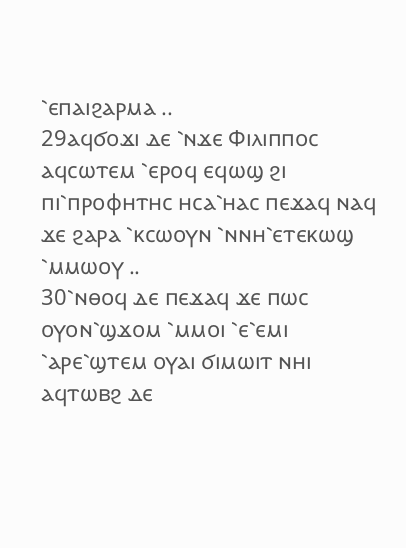⳿ⲉⲡⲁⲓϩⲁⲣⲙⲁ ..
29ⲁϥϭⲟϫⲓ ⲇⲉ ⳿ⲛϫⲉ Ⲫⲓⲗⲓⲡⲡⲟⲥ ⲁϥⲥⲱⲧⲉⲙ ⳿ⲉⲣⲟϥ ⲉϥⲱϣ ϩⲓ ⲡⲓ⳿ⲡⲣⲟⲫⲏⲧⲏⲥ ⲏⲥⲁ⳿ⲏⲁⲥ ⲡⲉϫⲁϥ ⲛⲁϥ ϫⲉ ϩⲁⲣⲁ ⳿ⲕⲥⲱⲟⲩⲛ ⳿ⲛⲛⲏ⳿ⲉⲧⲉⲕⲱϣ ⳿ⲙⲙⲱⲟⲩ ..
30⳿ⲛⲑⲟϥ ⲇⲉ ⲡⲉϫⲁϥ ϫⲉ ⲡⲱⲥ ⲟⲩⲟⲛ⳿ϣϫⲟⲙ ⳿ⲙⲙⲟⲓ ⳿ⲉ⳿ⲉⲙⲓ ⳿ⲁⲣⲉ⳿ϣⲧⲉⲙ ⲟⲩⲁⲓ ϭⲓⲙⲱⲓⲧ ⲛⲏⲓ ⲁϥⲧⲱⲃϩ ⲇⲉ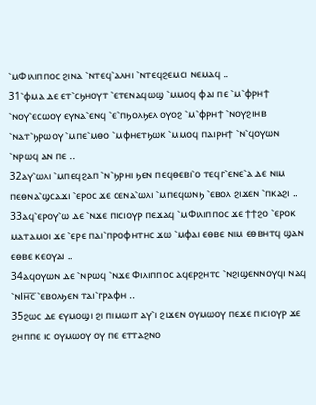⳿ⲙⲪⲓⲗⲓⲡⲡⲟⲥ ϩⲓⲛⲁ ⳿ⲛⲧⲉϥ⳿ⲁⲗⲏⲓ ⳿ⲛⲧⲉϥϩⲉⲙⲥⲓ ⲛⲉⲙⲁϥ ..
31⳿ⲫⲙⲁ ⲇⲉ ⲉⲧ⳿ⲥϧⲏⲟⲩⲧ ⳿ⲉⲧⲉⲛⲁϥⲱϣ ⳿ⲙⲙⲟϥ ⲫⲁⲓ ⲡⲉ ⳿ⲙ⳿ⲫⲣⲏϯ ⳿ⲛⲟⲩ⳿ⲉⲥⲱⲟⲩ ⲉⲩⲛⲁ⳿ⲉⲛϥ ⳿ⲉ⳿ⲡϧⲟⲗϧⲉⲗ ⲟⲩⲟϩ ⳿ⲙ⳿ⲫⲣⲏϯ ⳿ⲛⲟⲩϩⲓⲏⲃ ⳿ⲛⲁⲧ⳿ϧⲣⲱⲟⲩ ⳿ⲙⲡⲉ⳿ⲙⲑⲟ ⳿ⲙⲫⲏⲉⲧϧⲱⲕ ⳿ⲙⲙⲟϥ ⲡⲁⲓⲣⲏϯ ⳿ⲛ⳿ϥⲟⲩⲱⲛ ⳿ⲛⲣⲱϥ ⲁⲛ ⲡⲉ ..
32ⲁⲩ⳿ⲱⲗⲓ ⳿ⲙⲡⲉϥϩⲁⲡ ⳿ⲛ⳿ϧⲣⲏⲓ ϧⲉⲛ ⲡⲉϥⲑⲉⲃⲓ⳿ⲟ ⲧⲉϥⲅ⳿ⲉⲛⲉ⳿ⲁ ⲇⲉ ⲛⲓⲙ ⲡⲉⲑⲛⲁ⳿ϣⲥⲁϫⲓ ⳿ⲉⲣⲟⲥ ϫⲉ ⲥⲉⲛⲁ⳿ⲱⲗⲓ ⳿ⲙⲡⲉϥⲱⲛϧ ⳿ⲉⲃⲟⲗ ϩⲓϫⲉⲛ ⳿ⲡⲕⲁϩⲓ ..
33ⲁϥ⳿ⲉⲣⲟⲩ⳿ⲱ ⲇⲉ ⳿ⲛϫⲉ ⲡⲓⲥⲓⲟⲩⲣ ⲡⲉϫⲁϥ ⳿ⲙⲪⲓⲗⲓⲡⲡⲟⲥ ϫⲉ ϯϯϩⲟ ⳿ⲉⲣⲟⲕ ⲙⲁⲧⲁⲙⲟⲓ ϫⲉ ⳿ⲉⲣⲉ ⲡⲁⲓ⳿ⲡⲣⲟⲫⲏⲧⲏⲥ ϫⲱ ⳿ⲙⲫⲁⲓ ⲉⲑⲃⲉ ⲛⲓⲙ ⲉⲑⲃⲏⲧϥ ϣⲁⲛ ⲉⲑⲃⲉ ⲕⲉⲟⲩⲁⲓ ..
34ⲁϥⲟⲩⲱⲛ ⲇⲉ ⳿ⲛⲣⲱϥ ⳿ⲛϫⲉ Ⲫⲓⲗⲓⲡⲡⲟⲥ ⲁϥⲉⲣϩⲏⲧⲥ ⳿ⲛϩⲓϣⲉⲛⲛⲟⲩϥⲓ ⲛⲁϥ ⳿ⲛⲒⲏ̅ⲥ̅ ⳿ⲉⲃⲟⲗϧⲉⲛ ⲧⲁⲓ⳿ⲅⲣⲁⲫⲏ ..
35ϩⲱⲥ ⲇⲉ ⲉⲩⲙⲟϣⲓ ϩⲓ ⲡⲓⲙⲱⲓⲧ ⲁⲩ⳿ⲓ ϩⲓϫⲉⲛ ⲟⲩⲙⲱⲟⲩ ⲡⲉϫⲉ ⲡⲓⲥⲓⲟⲩⲣ ϫⲉ ϩⲏⲡⲡⲉ ⲓⲥ ⲟⲩⲙⲱⲟⲩ ⲟⲩ ⲡⲉ ⲉⲧⲧⲁϩⲛⲟ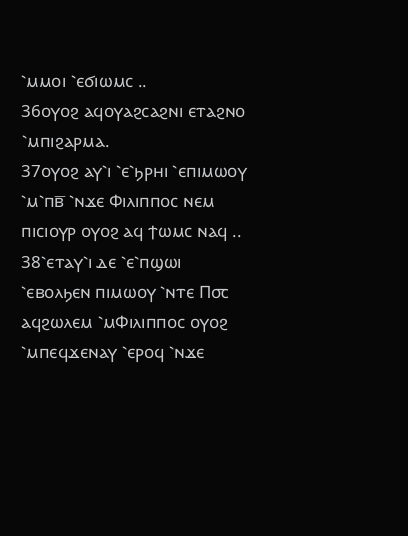⳿ⲙⲙⲟⲓ ⳿ⲉϭⲓⲱⲙⲥ ..
36ⲟⲩⲟϩ ⲁϥⲟⲩⲁϩⲥⲁϩⲛⲓ ⲉⲧⲁϩⲛⲟ ⳿ⲙⲡⲓϩⲁⲣⲙⲁ.
37ⲟⲩⲟϩ ⲁⲩ⳿ⲓ ⳿ⲉ⳿ϧⲣⲏⲓ ⳿ⲉⲡⲓⲙⲱⲟⲩ ⳿ⲙ⳿ⲡⲃ̅ ⳿ⲛϫⲉ Ⲫⲓⲗⲓⲡⲡⲟⲥ ⲛⲉⲙ ⲡⲓⲥⲓⲟⲩⲣ ⲟⲩⲟϩ ⲁϥ ϯⲱⲙⲥ ⲛⲁϥ ..
38⳿ⲉⲧⲁⲩ⳿ⲓ ⲇⲉ ⳿ⲉ⳿ⲡϣⲱⲓ ⳿ⲉⲃⲟⲗϧⲉⲛ ⲡⲓⲙⲱⲟⲩ ⳿ⲛⲧⲉ Ⲡ⳪ ⲁϥϩⲱⲗⲉⲙ ⳿ⲙⲪⲓⲗⲓⲡⲡⲟⲥ ⲟⲩⲟϩ ⳿ⲙⲡⲉϥϫⲉⲛⲁⲩ ⳿ⲉⲣⲟϥ ⳿ⲛϫⲉ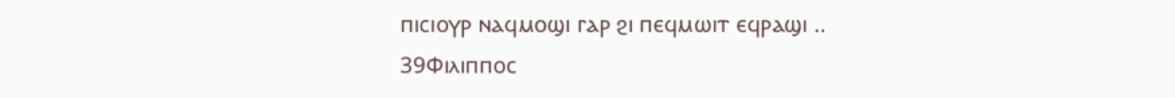ⲡⲓⲥⲓⲟⲩⲣ ⲛⲁϥⲙⲟϣⲓ ⲅⲁⲣ ϩⲓ ⲡⲉϥⲙⲱⲓⲧ ⲉϥⲣⲁϣⲓ ..
39Ⲫⲓⲗⲓⲡⲡⲟⲥ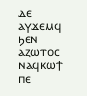ⲇⲉ ⲁⲩϫⲉⲙϥ ϧⲉⲛ ⲁⲍⲱⲧⲟⲥ ⲛⲁϥⲕⲱϯ ⲡⲉ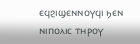ⲉϥϩⲓϣⲉⲛⲛⲟⲩϥⲓ ϧⲉⲛ ⲛⲓⲡⲟⲗⲓⲥ ⲧⲏⲣⲟⲩ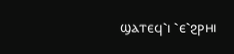ϣⲁⲧⲉϥ⳿ⲓ ⳿ⲉ⳿ϩⲣⲏⲓ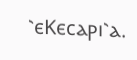⳿ⲉⲔⲉⲥⲁⲣⲓ⳿ⲁ.